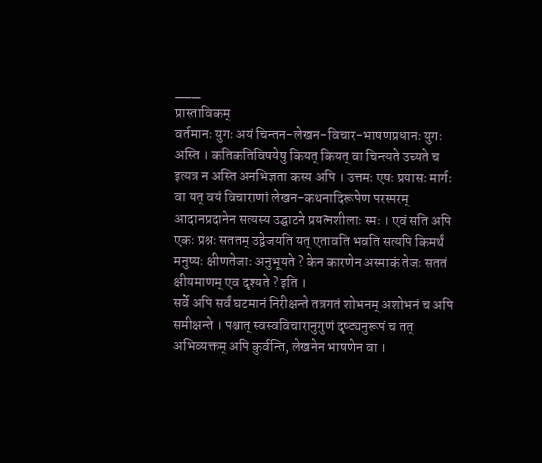___
प्रास्ताविकम्
वर्तमानः युगः अयं चिन्तन-लेखन-विचार-भाषणप्रधानः युगः अस्ति । कतिकतिविषयेषु कियत् कियत् वा चिन्त्यते उच्यते च इत्यत्र न अस्ति अनभिज्ञता कस्य अपि । उत्तमः एषः प्रयासः मार्गः वा यत् वयं विचाराणां लेखन-कथनादिरूपेण परस्परम् आदानप्रदानेन सत्यस्य उद्घाटने प्रयत्नशीलाः स्मः । एवं सति अपि एकः प्रश्नः सततम् उद्वेजयति यत् एतावति भवति सत्यपि किमर्थं मनुष्यः क्षीणतेजाः अनुभूयते ? केन कारणेन अस्माकं तेजः सततं क्षीयमाणम् एव दृश्यते ? इति ।
सर्वे अपि सर्वं घटमानं निरीक्षन्ते तत्रगतं शोभनम् अशोभनं च अपि समीक्षन्ते । पश्चात् स्वस्वविचारानुगुणं दृष्ट्यनुरूपं च तत् अभिव्यक्तम् अपि कुर्वन्ति, लेखनेन भाषणेन वा ।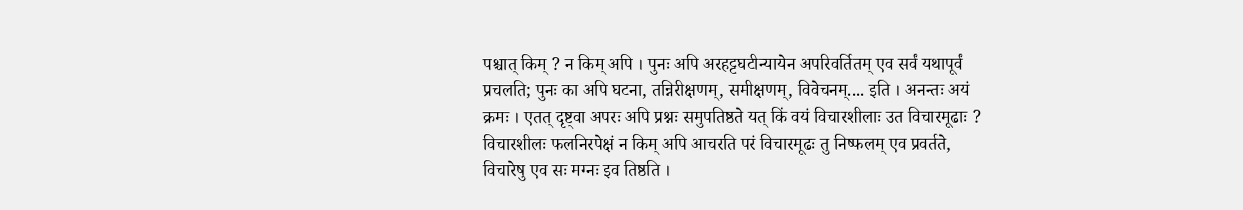पश्चात् किम् ? न किम् अपि । पुनः अपि अरहट्टघटीन्यायेन अपरिवर्तितम् एव सर्वं यथापूर्वं प्रचलति; पुनः का अपि घटना, तन्निरीक्षणम्, समीक्षणम्, विवेचनम्.... इति । अनन्तः अयं क्रमः । एतत् दृष्ट्वा अपरः अपि प्रश्नः समुपतिष्ठते यत् किं वयं विचारशीलाः उत विचारमूढाः ? विचारशीलः फलनिरपेक्षं न किम् अपि आचरति परं विचारमूढः तु निष्फलम् एव प्रवर्तते, विचारेषु एव सः मग्नः इव तिष्ठति ।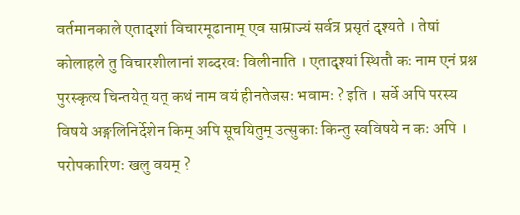वर्तमानकाले एतादृशां विचारमूढानाम् एव साम्राज्यं सर्वत्र प्रसृतं दृश्यते । तेषां कोलाहले तु विचारशीलानां शब्दरवः विलीनाति । एतादृश्यां स्थितौ कः नाम एनं प्रश्न पुरस्कृत्य चिन्तयेत् यत् कथं नाम वयं हीनतेजसः भवामः ? इति । सर्वे अपि परस्य विषये अङ्गलिनिर्देशेन किम् अपि सूचयितुम् उत्सुकाः किन्तु स्वविषये न कः अपि । परोपकारिणः खलु वयम् ?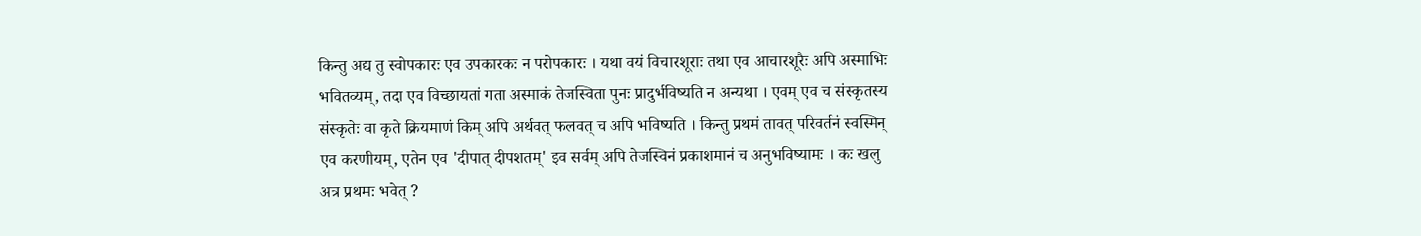किन्तु अद्य तु स्वोपकारः एव उपकारकः न परोपकारः । यथा वयं विचारशूराः तथा एव आचारशूरैः अपि अस्माभिः भवितव्यम्, तदा एव विच्छायतां गता अस्माकं तेजस्विता पुनः प्रादुर्भविष्यति न अन्यथा । एवम् एव च संस्कृतस्य संस्कृतेः वा कृते क्रियमाणं किम् अपि अर्थवत् फलवत् च अपि भविष्यति । किन्तु प्रथमं तावत् परिवर्तनं स्वस्मिन् एव करणीयम्, एतेन एव 'दीपात् दीपशतम्' इव सर्वम् अपि तेजस्विनं प्रकाशमानं च अनुभविष्यामः । कः खलु अत्र प्रथमः भवेत् ?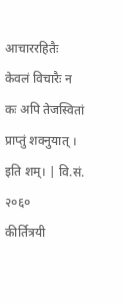आचाररहितैः केवलं विचारैः न कः अपि तेजस्वितां प्राप्तुं शक्नुयात् । इति शम्। | वि.सं. २०६०
कीर्तित्रयी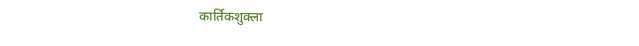कार्तिकशुक्ला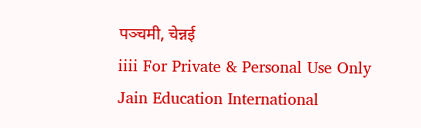पञ्चमी, चेन्नई
iiii For Private & Personal Use Only
Jain Education International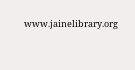www.jainelibrary.org